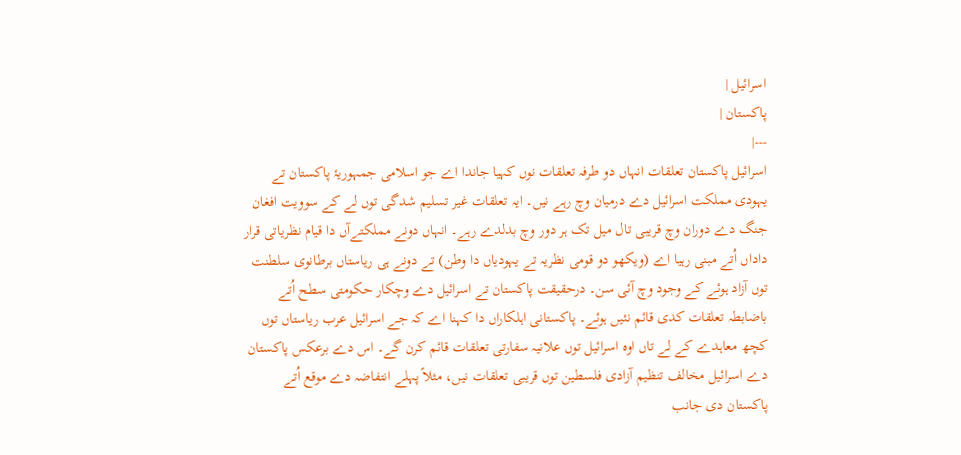اسرائیل |
پاکستان |
---|
اسرائیل پاکستان تعلقات انہاں دو طرفہ تعلقات نوں کہیا جاندا اے جو اسلامی جمہوریۂ پاکستان تے یہودی مملکت اسرائیل دے درمیان وچ رہے نيں۔ ایہ تعلقات غیر تسلیم شدگی توں لے کے سوویت افغان جنگ دے دوران وچ قریبی تال میل تک ہر دور وچ بدلدے رہے۔ انہاں دونے مملکتےآں دا قیام نظریاتی قرار داداں اُتے مبنی رہیا اے (ویکھو دو قومی نظریہ تے یہودیاں دا وطن) تے دونے ہی ریاستاں برطانوی سلطنت توں آزاد ہوئے کے وجود وچ آئی سن۔ درحقیقت پاکستان تے اسرائیل دے وچکار حکومتی سطح اُتے باضابطہ تعلقات کدی قائم نئيں ہوئے۔ پاکستانی اہلکاراں دا کہنا اے کہ جے اسرائیل عرب ریاستاں توں کچھ معاہدے کے لے تاں اوہ اسرائیل توں علانیہ سفارتی تعلقات قائم کرن گے۔ اس دے برعکس پاکستان دے اسرائیل مخالف تنظیم آزادی فلسطین توں قریبی تعلقات نيں، مثلاً پہلے انتفاضہ دے موقع اُتے پاکستان دی جانب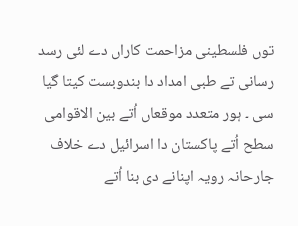توں فلسطینی مزاحمت کاراں دے لئی رسد رسانی تے طبی امداد دا بندوبست کیتا گیا سی ۔ ہور متعدد موقعاں اُتے بین الاقوامی سطح اُتے پاکستان دا اسرائیل دے خلاف جارحانہ رویہ اپنانے دی بنا اُتے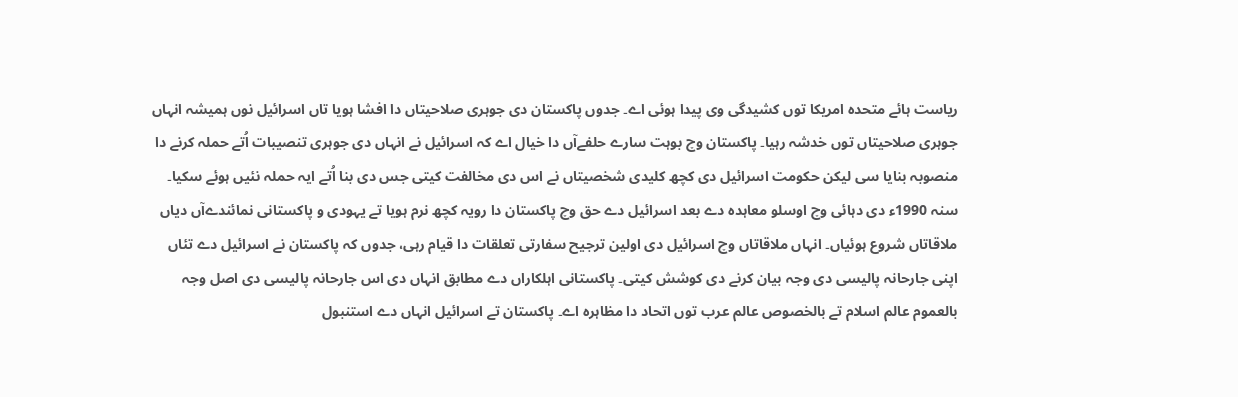ریاست ہائے متحدہ امریکا توں کشیدگی وی پیدا ہوئی اے۔ جدوں پاکستان دی جوہری صلاحیتاں دا افشا ہويا تاں اسرائیل نوں ہمیشہ انہاں جوہری صلاحیتاں توں خدشہ رہیا۔ پاکستان وچ بوہت سارے حلفےآں دا خیال اے کہ اسرائیل نے انہاں دی جوہری تنصیبات اُتے حملہ کرنے دا منصوبہ بنایا سی لیکن حکومت اسرائیل دی کچھ کلیدی شخصیتاں نے اس دی مخالفت کيتی جس دی بنا اُتے ایہ حملہ نئيں ہوئے سکیا۔
سنہ 1990ء دی دہائی وچ اوسلو معاہدہ دے بعد اسرائیل دے حق وچ پاکستان دا رویہ کچھ نرم ہويا تے یہودی و پاکستانی نمائندےآں دیاں ملاقاتاں شروع ہوئیاں۔ انہاں ملاقاتاں وچ اسرائیل دی اولین ترجیح سفارتی تعلقات دا قیام رہی، جدوں کہ پاکستان نے اسرائیل دے تئاں اپنی جارحانہ پالیسی دی وجہ بیان کرنے دی کوشش کيتی۔ پاکستانی اہلکاراں دے مطابق انہاں دی اس جارحانہ پالیسی دی اصل وجہ بالعموم عالم اسلام تے بالخصوص عالم عرب توں اتحاد دا مظاہرہ اے۔ پاکستان تے اسرائیل انہاں دے استنبول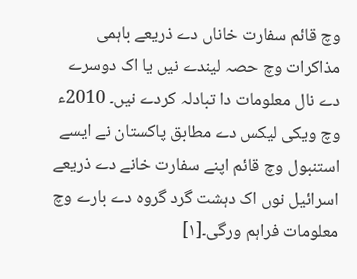وچ قائم سفارت خاناں دے ذریعے باہمی مذاکرات وچ حصہ لیندے نيں یا اک دوسرے دے نال معلومات دا تبادلہ کردے نيں۔ 2010ء وچ ویکی لیکس دے مطابق پاکستان نے ايسے استنبول وچ قائم اپنے سفارت خانے دے ذریعے اسرائیل نوں اک دہشت گرد گروہ دے بارے وچ معلومات فراہم ورگی۔[۱]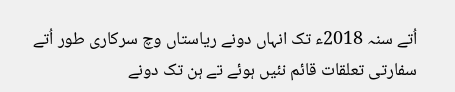اُتے سنہ 2018ء تک انہاں دونے ریاستاں وچ سرکاری طور اُتے سفارتی تعلقات قائم نئيں ہوئے تے ہن تک دونے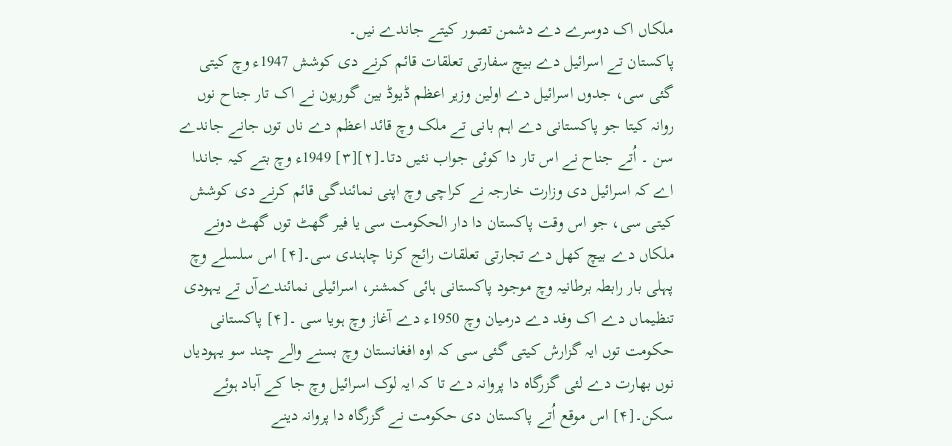ملکاں اک دوسرے دے دشمن تصور کیتے جاندے نيں۔
پاکستان تے اسرائیل دے بیچ سفارتی تعلقات قائم کرنے دی کوشش 1947ء وچ کيتی گئی سی، جدوں اسرائیل دے اولین وزیر اعظم ڈیوڈ بین گوریون نے اک تار جناح نوں روانہ کیتا جو پاکستانی دے اہم بانی تے ملک وچ قائد اعظم دے ناں توں جانے جاندے سن ۔ اُتے جناح نے اس تار دا کوئی جواب نئيں دتا۔[۲][۳] 1949ء وچ بتے کیہ جاندا اے کہ اسرائیل دی وزارت خارجہ نے کراچی وچ اپنی نمائندگی قائم کرنے دی کوشش کيتی سی، جو اس وقت پاکستان دا دار الحکومت سی یا فیر گھٹ توں گھٹ دونے ملکاں دے بیچ کھل دے تجارتی تعلقات رائج کرنا چاہندی سی۔[۴] اس سلسلے وچ پہلی بار رابطہ برطانیہ وچ موجود پاکستانی ہائی کمشنر، اسرائیلی نمائندےآں تے یہودی تنظیماں دے اک وفد دے درمیان وچ 1950ء دے آغاز وچ ہويا سی ۔[۴] پاکستانی حکومت توں ایہ گزارش کيتی گئی سی کہ اوہ افغانستان وچ بسنے والے چند سو یہودیاں نوں بھارت دے لئی گزرگاہ دا پروانہ دے تا کہ ایہ لوک اسرائیل وچ جا کے آباد ہوئے سکن۔[۴] اس موقع اُتے پاکستان دی حکومت نے گزرگاہ دا پروانہ دینے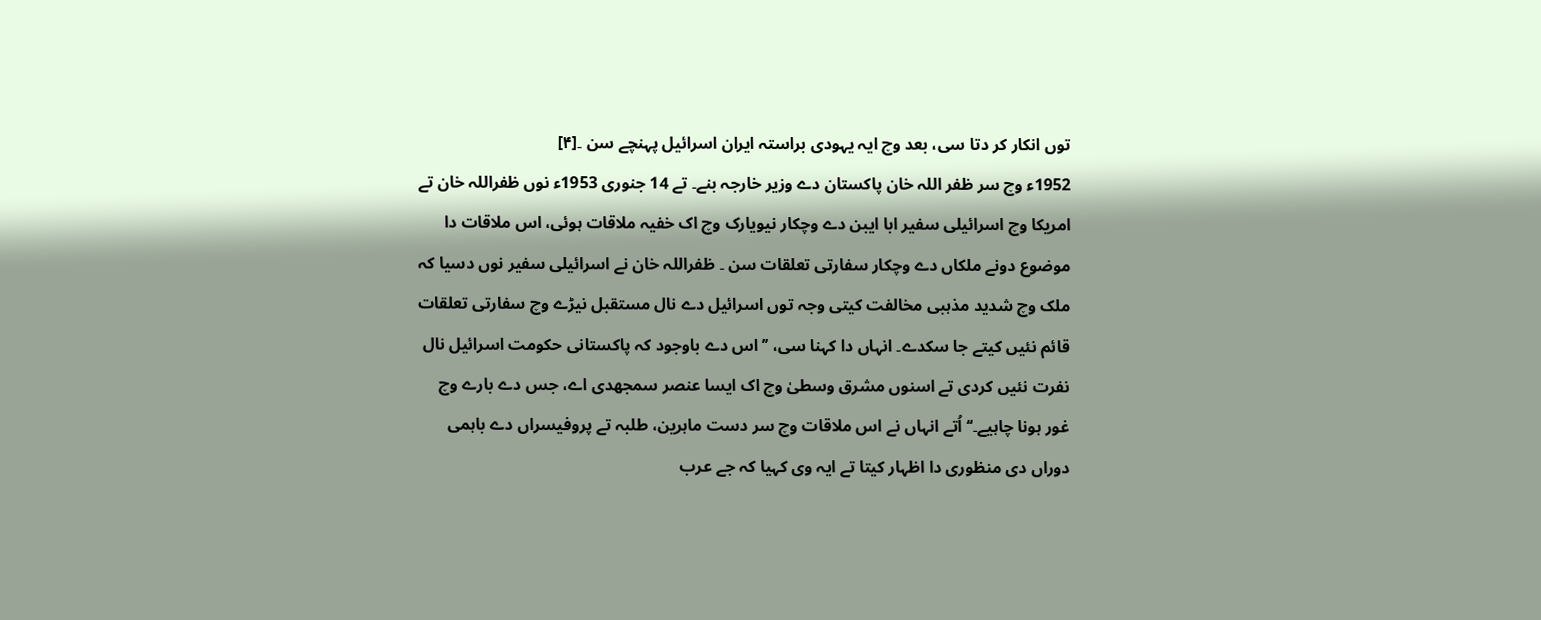توں انکار کر دتا سی، بعد وچ ایہ یہودی براستہ ایران اسرائیل پہنچے سن ۔[۴]
1952ء وچ سر ظفر اللہ خان پاکستان دے وزیر خارجہ بنے۔ تے 14 جنوری 1953ء نوں ظفراللہ خان تے امریکا وچ اسرائیلی سفیر ابا ایبن دے وچکار نیویارک وچ اک خفیہ ملاقات ہوئی، اس ملاقات دا موضوع دونے ملکاں دے وچکار سفارتی تعلقات سن ۔ ظفراللہ خان نے اسرائیلی سفیر نوں دسیا کہ ملک وچ شدید مذہبی مخالفت کيتی وجہ توں اسرائیل دے نال مستقبل نیڑے وچ سفارتی تعلقات قائم نئيں کیتے جا سکدے۔ انہاں دا کہنا سی، ’’اس دے باوجود کہ پاکستانی حکومت اسرائیل نال نفرت نئيں کردی تے اسنوں مشرق وسطیٰ وچ اک ایسا عنصر سمجھدی اے، جس دے بارے وچ غور ہونا چاہیے۔‘‘ اُتے انہاں نے اس ملاقات وچ سر دست ماہرین، طلبہ تے پروفیسراں دے باہمی دوراں دی منظوری دا اظہار کیتا تے ایہ وی کہیا کہ جے عرب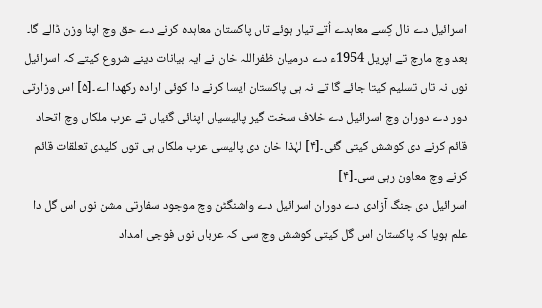اسرائیل دے نال کِسے معاہدے اُتے تیار ہوئے تاں پاکستان معاہدہ کرنے دے حق وچ اپنا وزن ڈالے گا۔
بعد وچ مارچ تے اپریل 1954ء دے درمیان ظفراللہ خان نے ایہ بیانات دینے شروع کیتے کہ اسرائیل نوں نہ تاں تسلیم کیتا جائے گا تے نہ ہی پاکستان ایسا کرنے دا کوئی ارادہ رکھدا اے۔[۵] اس وزارتی دور دے دوران وچ اسرائیل دے خلاف سخت گیر پالیسیاں اپنائی گئياں تے عرب ملکاں وچ اتحاد قائم کرنے دی کوشش کيتی گئی۔[۴] لہٰذا خان دی پالیسی عرب ملکاں ہی توں کلیدی تعلقات قائم کرنے وچ معاون رہی سی۔[۴]
اسرائیل دی جنگ آزادی دے دوران اسرائیل دے واشنگٹن وچ موجود سفارتی مشن نوں اس گل دا علم ہويا کہ پاکستان اس گل کيتی کوشش وچ سی کہ عرباں نوں فوجی امداد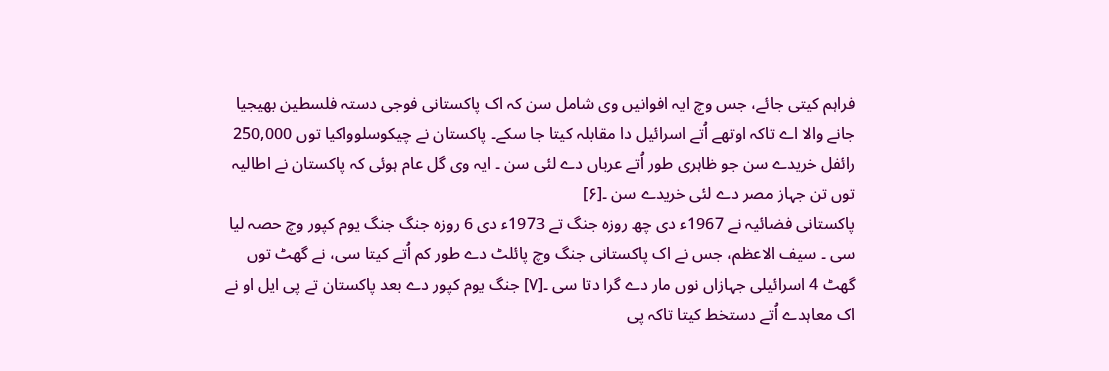فراہم کيتی جائے، جس وچ ایہ افوانيں وی شامل سن کہ اک پاکستانی فوجی دستہ فلسطین بھیجیا جانے والا اے تاکہ اوتھے اُتے اسرائیل دا مقابلہ کیتا جا سکے۔ پاکستان نے چیکوسلوواکیا توں 250,000 رائفل خریدے سن جو ظاہری طور اُتے عرباں دے لئی سن ۔ ایہ وی گل عام ہوئی کہ پاکستان نے اطالیہ توں تن جہاز مصر دے لئی خریدے سن ۔[۶]
پاکستانی فضائیہ نے 1967ء دی چھ روزہ جنگ تے 1973ء دی 6 روزہ جنگ جنگ یوم کپور وچ حصہ لیا سی ۔ سیف الاعظم، جس نے اک پاکستانی جنگ وچ پائلٹ دے طور کم اُتے کیتا سی، نے گھٹ توں گھٹ 4 اسرائیلی جہازاں نوں مار دے گرا دتا سی ۔[۷] جنگ یوم کپور دے بعد پاکستان تے پی ایل او نے اک معاہدے اُتے دستخط کیتا تاکہ پی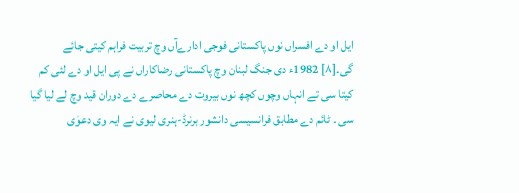ایل او دے افسراں نوں پاکستانی فوجی ادارےآں وچ تربیت فراہم کيتی جائے گی۔[۸] 1982ء دی جنگ لبنان وچ پاکستانی رضاکاراں نے پی ایل او دے لئی کم کیتا سی تے انہاں وچوں کچھ نوں بیروت دے محاصرے دے دوران قید وچ لے لیا گیا سی ۔ ٹائم دے مطابق فرانسیسی دانشور برنرڈ-ہنری لیوی نے ایہ وی دعوٰی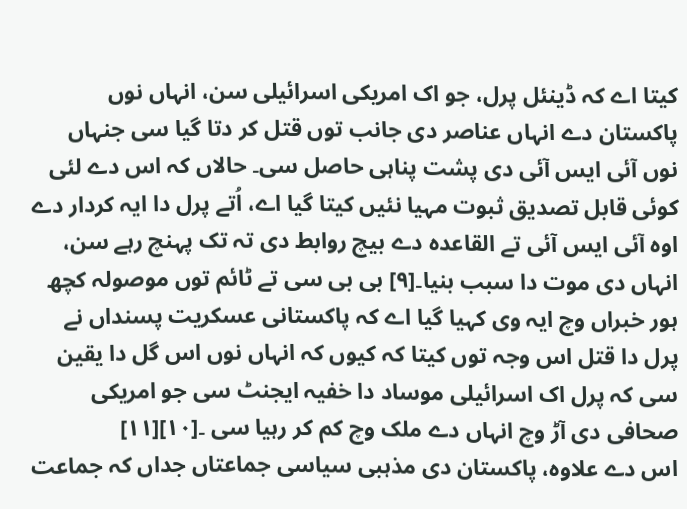کیتا اے کہ ڈینئل پرل، جو اک امریکی اسرائیلی سن، انہاں نوں پاکستان دے انہاں عناصر دی جانب توں قتل کر دتا گیا سی جنہاں نوں آئی ایس آئی دی پشت پناہی حاصل سی۔ حالاں کہ اس دے لئی کوئی قابل تصدیق ثبوت مہیا نئيں کیتا گیا اے، اُتے پرل دا ایہ کردار دے اوہ آئی ایس آئی تے القاعدہ دے بیچ روابط دی تہ تک پہنچ رہے سن، انہاں دی موت دا سبب بنیا۔[۹] بی بی سی تے ٹائم توں موصولہ کچھ ہور خبراں وچ ایہ وی کہیا گیا اے کہ پاکستانی عسکریت پسنداں نے پرل دا قتل اس وجہ توں کیتا کہ کیوں کہ انہاں نوں اس گل دا یقین سی کہ پرل اک اسرائیلی موساد دا خفیہ ایجنٹ سی جو امریکی صحافی دی آڑ وچ انہاں دے ملک وچ کم کر رہیا سی ۔[۱۰][۱۱]
اس دے علاوہ، پاکستان دی مذہبی سیاسی جماعتاں جداں کہ جماعت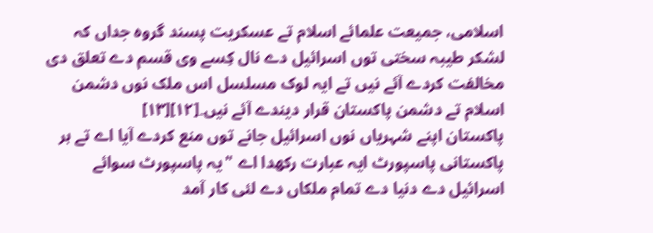اسلامی، جمیعت علمائے اسلام تے عسکریت پسند گروہ جداں کہ لشکر طیبہ سختی توں اسرائیل دے نال کِسے وی قسم دے تعلق دی مخالفت کردے آئے نيں تے ایہ لوک مسلسل اس ملک نوں دشمن اسلام تے دشمن پاکستان قرار دیندے آئے نيں۔[۱۲][۱۳]
پاکستان اپنے شہریاں نوں اسرائیل جانے توں منع کردے آیا اے تے ہر پاکستانی پاسپورٹ ایہ عبارت رکھدا اے "یہ پاسپورٹ سوائے اسرائیل دے دنیا دے تمام ملکاں دے لئی کار آمد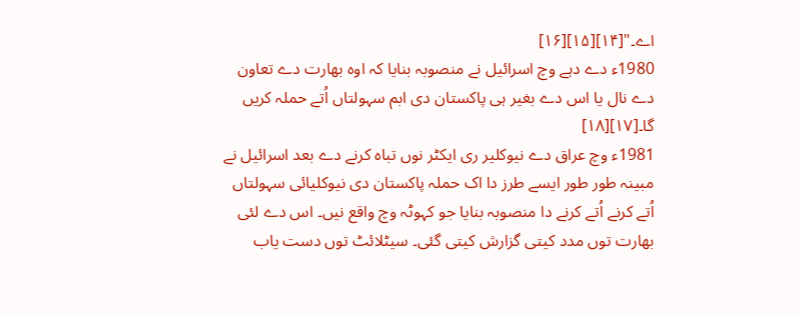اے۔"[۱۴][۱۵][۱۶]
1980ء دے دہے وچ اسرائیل نے منصوبہ بنایا کہ اوہ بھارت دے تعاون دے نال یا اس دے بغیر ہی پاکستان دی ابم سہولتاں اُتے حملہ کريں گا۔[۱۷][۱۸]
1981ء وچ عراق دے نیوکلیر ری ایکٹر نوں تباہ کرنے دے بعد اسرائیل نے مبینہ طور طور ايسے طرز دا اک حملہ پاکستان دی نیوکلیائی سہولتاں اُتے کرنے اُتے کرنے دا منصوبہ بنایا جو کہوٹہ وچ واقع نيں۔ اس دے لئی بھارت توں مدد کيتی گزارش کيتی گئی۔ سیٹلائٹ توں دست یاب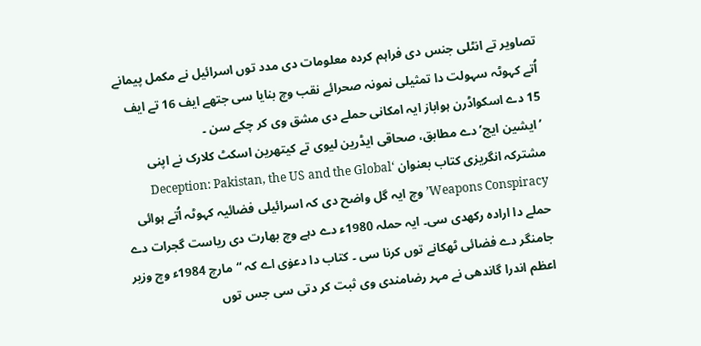تصاویر تے انٹلی جنس دی فراہم کردہ معلومات دی مدد توں اسرائیل نے مکمل پیمانے اُتے کہوٹہ سہولت دا تمثیلی نمونہ صحرائے نقب وچ بنایا سی جتھے ایف 16 تے ایف 15 دے اسکواڈرن ہواباز ایہ امکانی حملے دی مشق وی کر چکے سن ۔
’ایشین ایج’ دے مطابق، صحاقی ایڈرین لیوی تے کیتھرین اسکٹ کلارک نے اپنی مشترکہ انگریزی کتاب بعنوان ‘Deception: Pakistan, the US and the Global Weapons Conspiracy’ وچ ایہ گل واضح دی کہ اسرائیلی فضائیہ کہوٹہ اُتے ہوائی حملے دا ارادہ رکھدی سی۔ ایہ حملہ 1980ء دے دہے وچ بھارت دی ریاست گجرات دے جامنگر دے فضائی ٹھکانے توں کرنا سی ۔ کتاب دا دعوٰی اے کہ “مارچ 1984ء وچ وزیر اعظم اندرا گاندھی نے مہر رضامندی وی ثبت کر دتی سی جس توں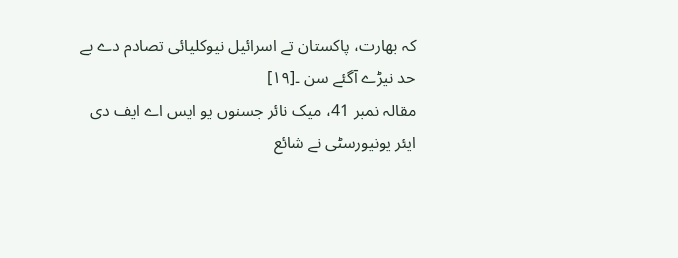کہ بھارت، پاکستان تے اسرائیل نیوکلیائی تصادم دے بے حد نیڑے آگئے سن ۔[۱۹]
مقالہ نمبر 41، میک نائر جسنوں یو ایس اے ایف دی ایئر یونیورسٹی نے شائع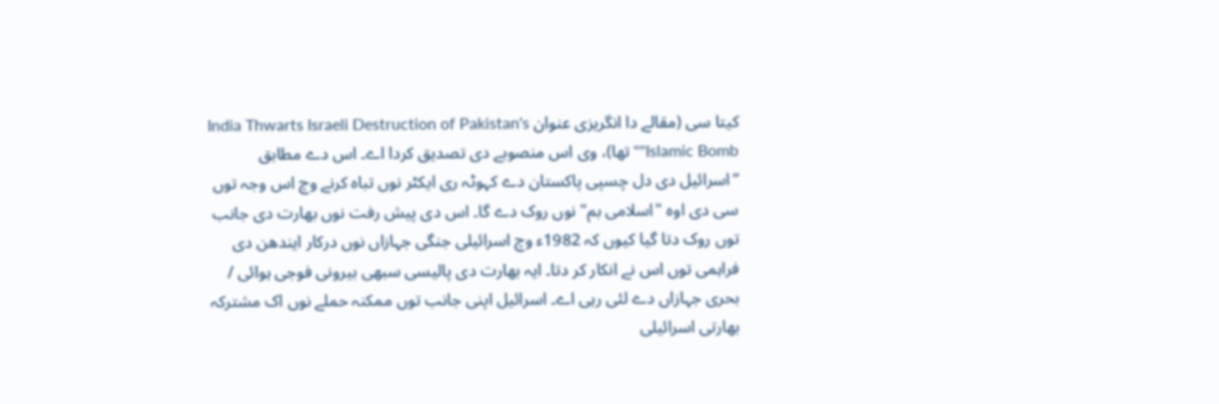کیتا سی (مقالے دا انگریزی عنوان India Thwarts Israeli Destruction of Pakistan's "Islamic Bomb" تھا)، وی اس منصوبے دی تصدیق کردا اے۔ اس دے مطابق “اسرائیل دی دل چسپی پاکستان دے کہوٹہ ری ایکٹر نوں تباہ کرنے وچ اس وجہ توں سی دی اوہ "اسلامی بم" نوں روک دے گا۔ اس دی پیش رفت نوں بھارت دی جانب توں روک دتا گیا کیوں کہ 1982ء وچ اسرائیلی جنگی جہازاں نوں درکار ایندھن دی فراہمی توں اس نے انکار کر دتا۔ ایہ بھارت دی پالیسی سبھی بیرونی فوجی ہوائی / بحری جہازاں دے لئی رہی اے۔ اسرائیل اپنی جانب توں ممکنہ حملے نوں اک مشترکہ بھارتی اسرائیلی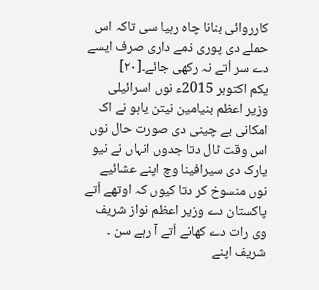کارروائی بنانا چاہ رہیا سی تاکہ اس حملے دی پوری ذمے داری صرف ايسے دے سر اُتے نہ رکھی جائے۔[۲۰]
یکم اکتوبر 2015ء نوں اسرائیلی وزیر اعظم بنیامین نیتن یاہو نے اک امکانی بے چینی دی صورت حال نوں اس وقت ٹال دتا جدوں انہاں نے نیو یارک دی سیرافینا وچ اپنے عشائیے نوں منسوخ کر دتا کیوں کہ اوتھے اُتے پاکستان دے وزیر اعظم نواز شریف وی رات دے کھانے اُتے آ رہے سن ۔ شریف اپنے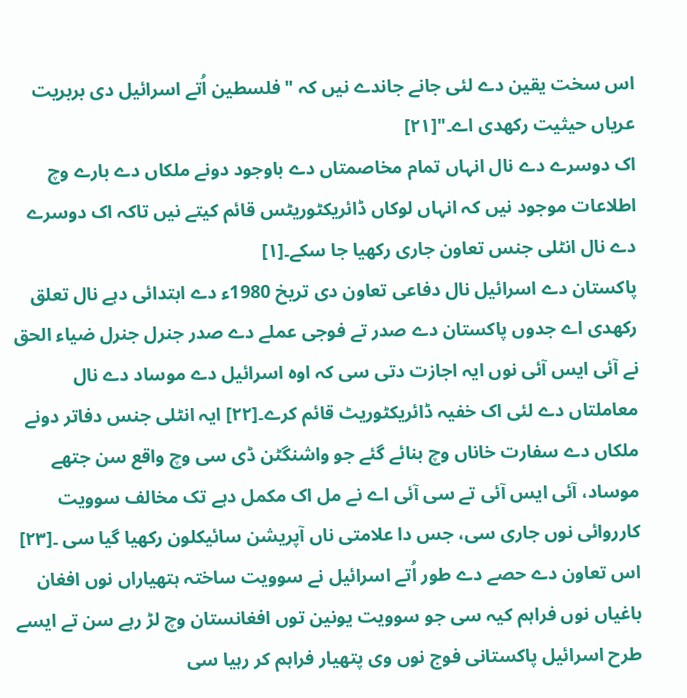اس سخت یقین دے لئی جانے جاندے نيں کہ "فلسطین اُتے اسرائیل دی بربریت عریاں حیثیت رکھدی اے۔"[۲۱]
اک دوسرے دے نال انہاں تمام مخاصمتاں دے باوجود دونے ملکاں دے بارے وچ اطلاعات موجود نيں کہ انہاں لوکاں ڈائریکٹوریٹس قائم کیتے نيں تاکہ اک دوسرے دے نال انٹلی جنس تعاون جاری رکھیا جا سکے۔[۱]
پاکستان دے اسرائیل نال دفاعی تعاون دی تریخ 1980ء دے ابتدائی دہے نال تعلق رکھدی اے جدوں پاکستان دے صدر تے فوجی عملے دے صدر جنرل جنرل ضیاء الحق نے آئی ایس آئی نوں ایہ اجازت دتی سی کہ اوہ اسرائیل دے موساد دے نال معاملتاں دے لئی اک خفیہ ڈائریکٹوریٹ قائم کرے۔[۲۲] ایہ انٹلی جنس دفاتر دونے ملکاں دے سفارت خاناں وچ بنائے گئے جو واشنگٹن ڈی سی وچ واقع سن جتھے موساد، آئی ایس آئی تے سی آئی اے نے مل اک مکمل دہے تک مخالف سوویت کارروائی نوں جاری سی، جس دا علامتی ناں آپریشن سائیکلون رکھیا گیا سی ۔[۲۳] اس تعاون دے حصے دے طور اُتے اسرائیل نے سوویت ساختہ ہتھیاراں نوں افغان باغیاں نوں فراہم کیہ سی جو سوویت یونین توں افغانستان وچ لڑ رہے سن تے ايسے طرح اسرائیل پاکستانی فوج نوں وی پتھیار فراہم کر رہیا سی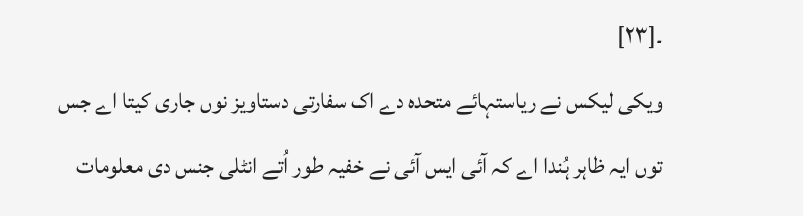۔[۲۳]
ویکی لیکس نے ریاستہائے متحدہ دے اک سفارتی دستاویز نوں جاری کیتا اے جس توں ایہ ظاہر ہُندا اے کہ آئی ایس آئی نے خفیہ طور اُتے انٹلی جنس دی معلومات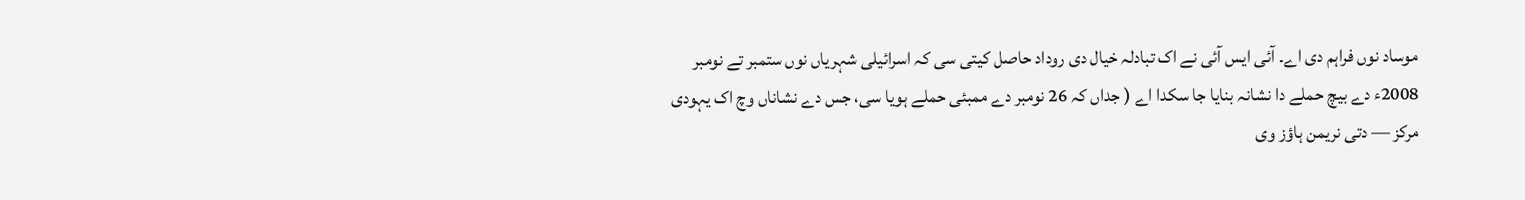موساد نوں فراہم دی اے۔ آئی ایس آئی نے اک تبادلہ خیال دی روداد حاصل کيتی سی کہ اسرائیلی شہریاں نوں ستمبر تے نومبر 2008ء دے بیچ حملے دا نشانہ بنایا جا سکدا اے ( جداں کہ 26 نومبر دے ممبئی حملے ہويا سی، جس دے نشاناں وچ اک یہودی مرکز — دتی نریمن ہاؤز وی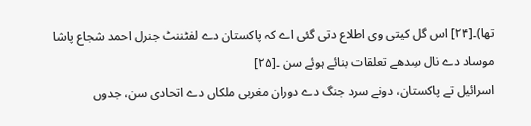تھا)۔[۲۴] اس گل کيتی وی اطلاع دتی گئی اے کہ پاکستان دے لفٹننٹ جنرل احمد شجاع پاشا موساد دے نال سِدھے تعلقات بنائے ہوئے سن ۔[۲۵]
اسرائیل تے پاکستان، دونے سرد جنگ دے دوران مغربی ملکاں دے اتحادی سن، جدوں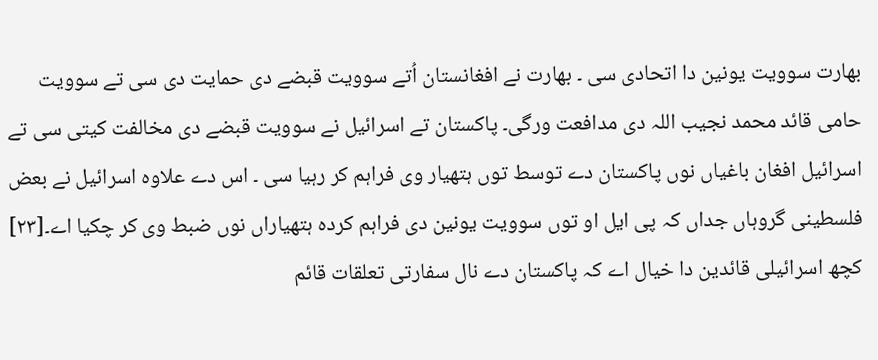بھارت سوویت یونین دا اتحادی سی ۔ بھارت نے افغانستان اُتے سوویت قبضے دی حمایت دی سی تے سوویت حامی قائد محمد نجیب اللہ دی مدافعت ورگی۔ پاکستان تے اسرائیل نے سوویت قبضے دی مخالفت کيتی سی تے اسرائیل افغان باغیاں نوں پاکستان دے توسط توں ہتھیار وی فراہم کر رہیا سی ۔ اس دے علاوہ اسرائیل نے بعض فلسطینی گروہاں جداں کہ پی ایل او توں سوویت یونین دی فراہم کردہ ہتھیاراں نوں ضبط وی کر چکيا اے۔[۲۳]
کچھ اسرائیلی قائدین دا خیال اے کہ پاکستان دے نال سفارتی تعلقات قائم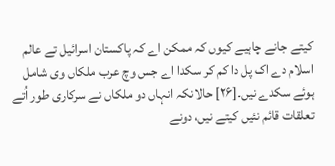کیتے جانے چاہیے کیوں کہ ممکن اے کہ پاکستان اسرائیل تے عالم اسلام دے اک پل دا کم کر سکدا اے جس وچ عرب ملکاں وی شامل ہوئے سکدے نيں۔[۲۶] حالانکہ انہاں دو ملکاں نے سرکاری طور اُتے تعلقات قائم نئيں کیتے نيں، دونے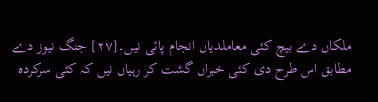ملکاں دے بیچ کئی معاملدیاں انجام پائی نيں۔[۲۷] جنگ نیوز دے مطابق اس طرح دی کئی خبراں گشت کر رہیاں نيں کہ کئی سرکردہ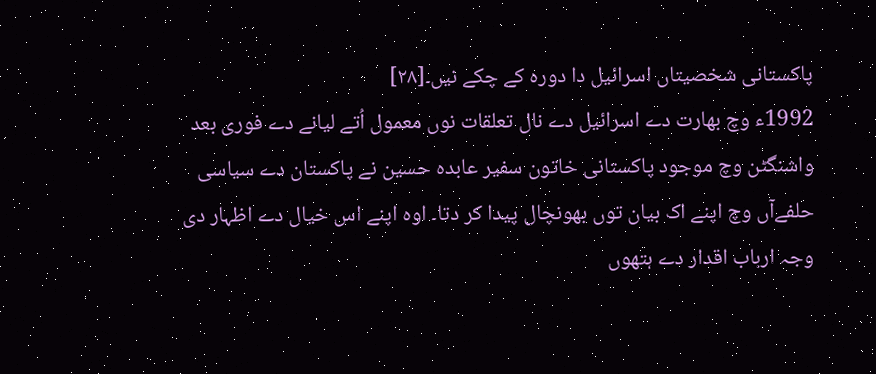پاکستانی شخصیتاں اسرائیل دا دورہ کے چکے نيں۔[۲۸]
1992ء وچ بھارت دے اسرائیل دے نال تعلقات نوں معمول اُتے لیانے دے فوری بعد واشنگٹن وچ موجود پاکستانی خاتون سفیر عابدہ حسین نے پاکستان دے سیاسی حلفےآں وچ اپنے اک بیان توں بھونچال پیدا کر دتا۔ اوہ اپنے اس خیال دے اظہار دی وجہ ارباب اقدار دے ہتھوں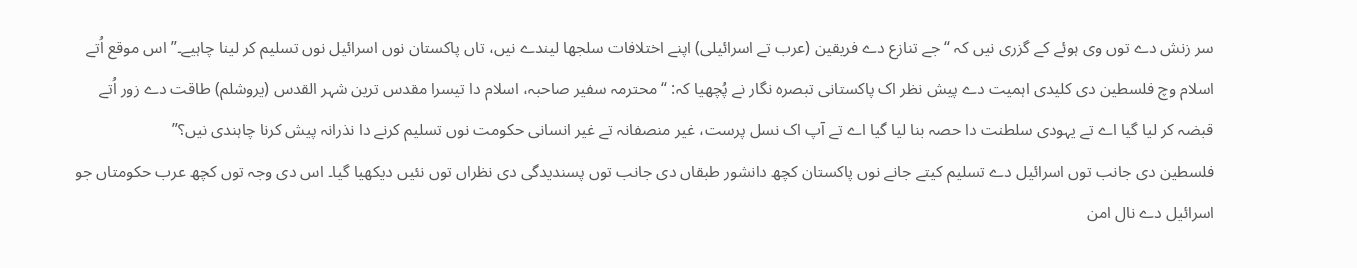سر زنش دے توں وی ہوئے کے گزری نيں کہ “جے تنازع دے فریقین (عرب تے اسرائیلی) اپنے اختلافات سلجھا لیندے نيں، تاں پاکستان نوں اسرائیل نوں تسلیم کر لینا چاہیے۔” اس موقع اُتے اسلام وچ فلسطین دی کلیدی اہمیت دے پیش نظر اک پاکستانی تبصرہ نگار نے پُچھیا کہ: “محترمہ سفیر صاحبہ، اسلام دا تیسرا مقدس ترین شہر القدس (یروشلم) طاقت دے زور اُتے قبضہ کر ليا گیا اے تے یہودی سلطنت دا حصہ بنا لیا گیا اے تے آپ اک نسل پرست، غیر منصفانہ تے غیر انسانی حکومت نوں تسلیم کرنے دا نذرانہ پیش کرنا چاہندی نيں؟”
فلسطین دی جانب توں اسرائیل دے تسلیم کیتے جانے نوں پاکستان کچھ دانشور طبقاں دی جانب توں پسندیدگی دی نظراں توں نئيں دیکھیا گیا۔ اس دی وجہ توں کچھ عرب حکومتاں جو اسرائیل دے نال امن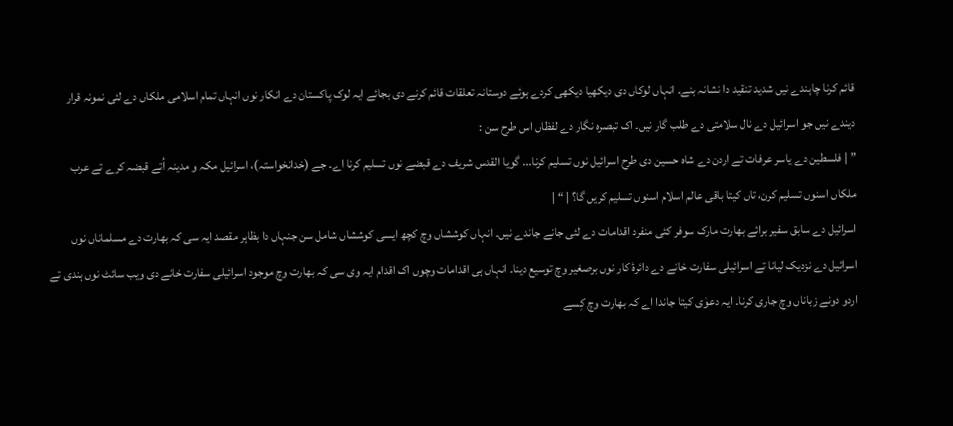قائم کرنا چاہندے نيں شدید تنقید دا نشانہ بنے۔ انہاں لوکاں دی دیکھیا دیکھی کردے ہوئے دوستانہ تعلقات قائم کرنے دی بجائے ایہ لوک پاکستان دے انکار نوں انہاں تمام اسلامی ملکاں دے لئی نمونہ قرار دیندے نيں جو اسرائیل دے نال سلامتی دے طلب گار نيں۔ اک تبصرہ نگار دے لفظاں اس طرح سن :
” | فلسطین دے یاسر عرفات تے اردن دے شاہ حسین دی طرح اسرائیل نوں تسلیم کرنا... گویا القدس شریف دے قبضے نوں تسلیم کرنا اے۔ جے (خدانخواستہ)، اسرائیل مکہ و مدینہ اُتے قبضہ کرے تے عرب ملکاں اسنوں تسلیم کرن، تاں کیتا باقی عالم اسلام اسنوں تسلیم کريں گا؟ | “ |
اسرائیل دے سابق سفیر برائے بھارت مارک سوفر کئی منفرد اقدامات دے لئی جانے جاندے نيں۔ انہاں کوششاں وچ کچھ ایسی کوششاں شامل سن جنہاں دا بظاہر مقصد ایہ سی کہ بھارت دے مسلماناں نوں اسرائیل دے نزدیک لیانا تے اسرائیلی سفارت خانے دے دائرۂ کار نوں برصغیر وچ توسیع دینا۔ انہاں ہی اقدامات وچوں اک اقدام ایہ وی سی کہ بھارت وچ موجود اسرائیلی سفارت خانے دی ویب سائٹ نوں ہندی تے اردو دونے زباناں وچ جاری کرنا۔ ایہ دعوٰی کیتا جاندا اے کہ بھارت وچ کِسے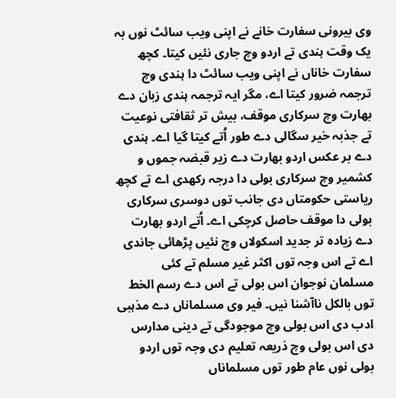وی بیرونی سفارت خانے نے اپنی ویب سائٹ نوں بہ یک وقت ہندی تے اردو وچ جاری نئيں کیتا۔ کچھ سفارت خاناں نے اپنی ویب سائٹ دا ہندی وچ ترجمہ ضرور کیتا اے، مگر ایہ ترجمہ ہندی زبان دے بھارت وچ سرکاری موقف، بیش تر ثقافتی نوعیت تے جذبہ خیر سگالی دے طور اُتے کیتا گیا اے۔ ہندی دے بر عکس اردو بھارت دے زیر قبضہ جموں و کشمیر وچ سرکاری بولی دا درجہ رکھدی اے تے کچھ ریاستی حکومتاں دی جانب توں دوسری سرکاری بولی دا موقف حاصل کرچکی اے۔ اُتے اردو بھارت دے زیادہ تر جدید اسکولاں وچ نئيں پڑھائی جاندی اے تے اس وجہ توں اکثر غیر مسلم تے کئی مسلمان نوجوان اس بولی تے اس دے رسم الخط توں بالکل ناآشنا نيں۔ فیر وی مسلماناں دے مذہبی ادب دی اس بولی وچ موجودگی تے دینی مدارس دی اس بولی وچ ذریعہ تعلیم دی وجہ توں اردو بولی نوں عام طور توں مسلماناں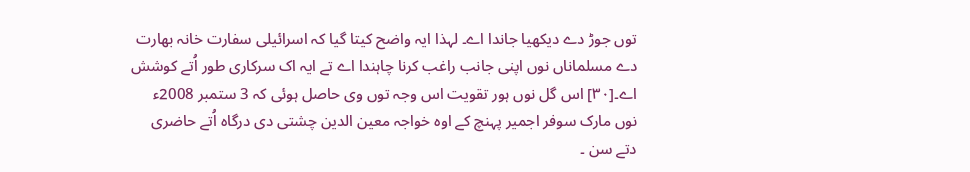توں جوڑ دے دیکھیا جاندا اے۔ لہذا ایہ واضح کیتا گیا کہ اسرائیلی سفارت خانہ بھارت دے مسلماناں نوں اپنی جانب راغب کرنا چاہندا اے تے ایہ اک سرکاری طور اُتے کوشش اے۔[۳۰] اس گل نوں ہور تقویت اس وجہ توں وی حاصل ہوئی کہ 3 ستمبر 2008ء نوں مارک سوفر اجمیر پہنچ کے اوہ خواجہ معین الدین چشتی دی درگاہ اُتے حاضری دتے سن ۔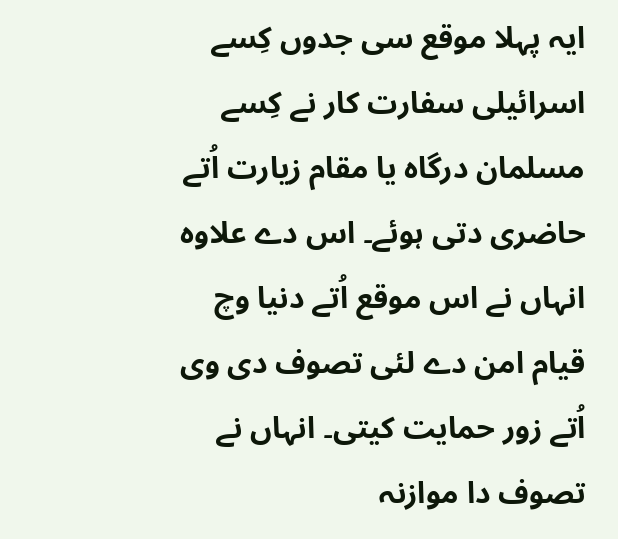ایہ پہلا موقع سی جدوں کِسے اسرائیلی سفارت کار نے کِسے مسلمان درگاہ یا مقام زیارت اُتے حاضری دتی ہوئے۔ اس دے علاوہ انہاں نے اس موقع اُتے دنیا وچ قیام امن دے لئی تصوف دی وی اُتے زور حمایت کيتی۔ انہاں نے تصوف دا موازنہ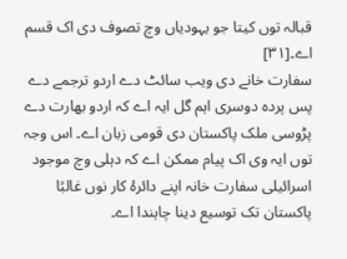قبالہ توں کیتا جو یہودیاں وچ تصوف دی اک قسم اے۔[۳۱]
سفارت خانے دی ویب سائٹ دے اردو ترجمے دے پس پردہ دوسری اہم گل ایہ اے کہ اردو بھارت دے پڑوسی ملک پاکستان دی قومی زبان اے۔ اس وجہ توں ایہ وی اک پیام ممکن اے کہ دہلی وچ موجود اسرائیلی سفارت خانہ اپنے دائرۂ کار نوں غالبًا پاکستان تک توسیع دینا چاہندا اے۔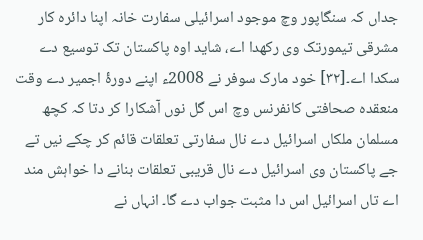جداں کہ سنگاپور وچ موجود اسرائیلی سفارت خانہ اپنا دائرہ کار مشرقی تیمورتک وی رکھدا اے، شاید اوہ پاکستان تک توسیع دے سکدا اے۔[۳۲] خود مارک سوفر نے 2008ء اپنے دورۂ اجمیر دے وقت منعقدہ صحافتی کانفرنس وچ اس گل نوں آشکارا کر دتا کہ کچھ مسلمان ملکاں اسرائیل دے نال سفارتی تعلقات قائم کر چکے نيں تے جے پاکستان وی اسرائیل دے نال قریبی تعلقات بنانے دا خواہش مند اے تاں اسرائیل اس دا مثبت جواب دے گا۔ انہاں نے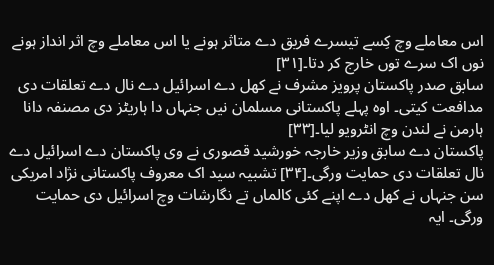اس معاملے وچ کِسے تیسرے فریق دے متاثر ہونے یا اس معاملے وچ اثر انداز ہونے نوں اک سرے توں خارج کر دتا۔[۳۱]
سابق صدر پاکستان پرویز مشرف نے کھل دے اسرائیل دے نال دے تعلقات دی مدافعت کيتی۔ اوہ پہلے پاکستانی مسلمان نيں جنہاں دا ہاریٹز دی مصنفہ دانا ہارمن نے لندن وچ انٹرویو لیا۔[۳۳]
پاکستان دے سابق وزیر خارجہ خورشید قصوری نے وی پاکستان دے اسرائیل دے نال تعلقات دی حمایت ورگی۔[۳۴] تشبیہ سید اک معروف پاکستانی نژاد امریکی سن جنہاں نے کھل دے اپنے کئی کالماں تے نگارشات وچ اسرائیل دی حمایت ورگی۔ ایہ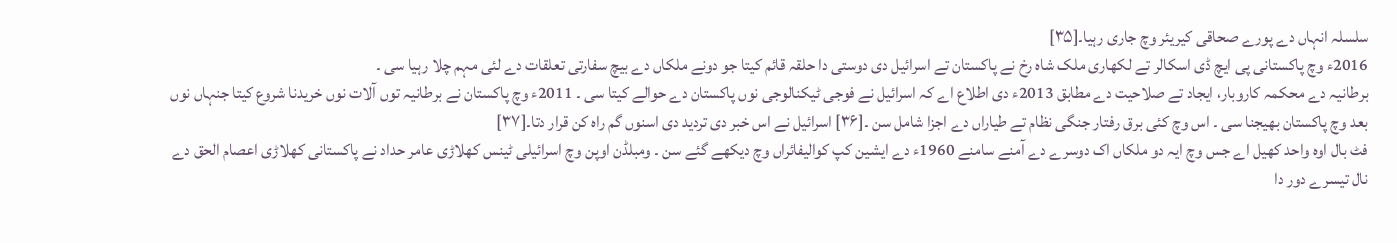سلسلہ انہاں دے پورے صحاقی کیریئر وچ جاری رہیا۔[۳۵]
2016ء وچ پاکستانی پی ایچ ڈی اسکالر تے لکھاری ملک شاہ رخ نے پاکستان تے اسرائیل دی دوستی دا حلقہ قائم کیتا جو دونے ملکاں دے بیچ سفارتی تعلقات دے لئی مہم چلا رہیا سی ۔
برطانیہ دے محکمہ کاروبار، ایجاد تے صلاحیت دے مطابق 2013ء دی اطلاع اے کہ اسرائیل نے فوجی ٹیکنالوجی نوں پاکستان دے حوالے کیتا سی ۔ 2011ء وچ پاکستان نے برطانیہ توں آلات نوں خریدنا شروع کیتا جنہاں نوں بعد وچ پاکستان بھیجنا سی ۔ اس وچ کئی برق رفتار جنگی نظام تے طیاراں دے اجزا شامل سن ۔[۳۶] اسرائیل نے اس خبر دی تردید دی اسنوں گم راہ کن قرار دتا۔[۳۷]
فٹ بال اوہ واحد کھیل اے جس وچ ایہ دو ملکاں اک دوسرے دے آمنے سامنے 1960ء دے ایشین کپ کوالیفائراں وچ دیکھے گئے سن ۔ ومبلڈن اوپن وچ اسرائیلی ٹینس کھلاڑی عامر حداد نے پاکستانی کھلاڑی اعصام الحق دے نال تیسرے دور دا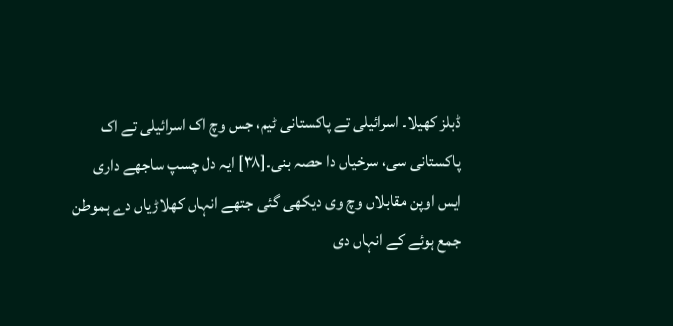ڈبلز کھیلا۔ اسرائیلی تے پاکستانی ٹیم، جس وچ اک اسرائیلی تے اک پاکستانی سی، سرخیاں دا حصہ بنی۔[۳۸] ایہ دل چسپ ساجھے داری ایس اوپن مقابلاں وچ وی دیکھی گئی جتھے انہاں کھلاڑیاں دے ہموطن جمع ہوئے کے انہاں دی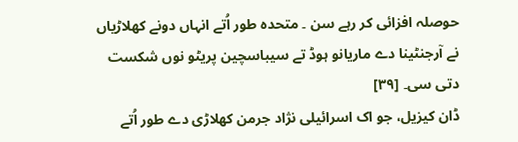حوصلہ افزائی کر رہے سن ۔ متحدہ طور اُتے انہاں دونے کھلاڑیاں نے آرجنٹینا دے ماریانو ہوڈ تے سیباسچین پریٹو نوں شکست دتی سی۔ [۳۹]
ڈان کیزیل، جو اک اسرائیلی نژاد جرمن کھلاڑی دے طور اُتے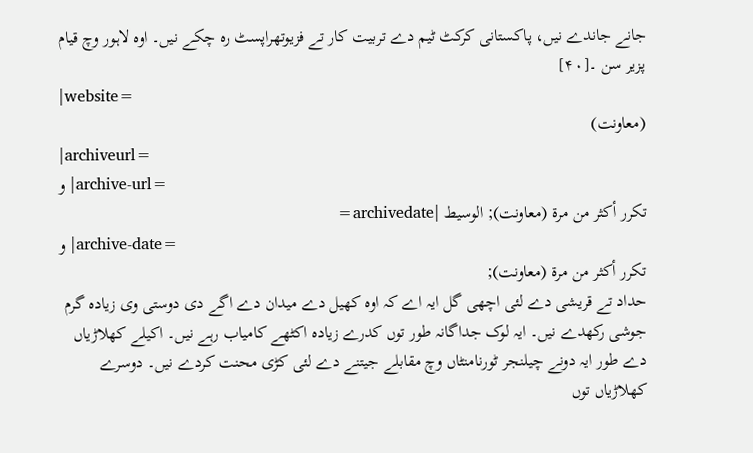جانے جاندے نيں، پاکستانی کرکٹ ٹیم دے تربیت کار تے فزیوتھراپسٹ رہ چکے نيں۔ اوہ لاہور وچ قیام پزیر سن ۔[۴۰]
|website=
(معاونت)
|archiveurl=
و |archive-url=
تكرر أكثر من مرة (معاونت); الوسيط |archivedate=
و |archive-date=
تكرر أكثر من مرة (معاونت);
حداد تے قریشی دے لئی اچھی گل ایہ اے کہ اوہ کھیل دے میدان دے اگے دی دوستی وی زیادہ گرم جوشی رکھدے نيں۔ ایہ لوک جداگانہ طور توں کدرے زیادہ اکٹھے کامیاب رہے نيں۔ اکیلے کھلاڑیاں دے طور ایہ دونے چیلنجر ٹورنامنٹاں وچ مقابلے جیتنے دے لئی کڑی محنت کردے نيں۔ دوسرے کھلاڑیاں توں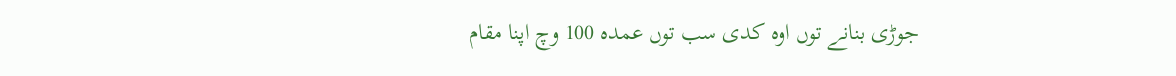جوڑی بنانے توں اوہ کدی سب توں عمدہ 100 وچ اپنا مقام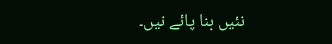نئيں بنا پائے نيں۔